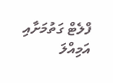ފްލެޓް ގަތުމަށާއި އަމިއްލަ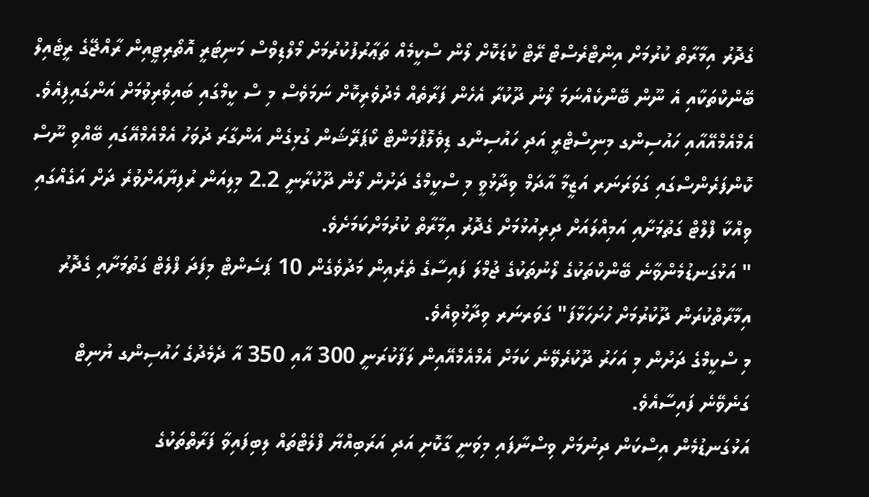ގެދޮރު އިމާރާތް ކުރުމަށް އިންޓްރެސްޓް ރޭޓް ކުޑަކޮށް ލޯން ސްކީމެއް ތަޢާރުފުކުރުމަށް މޯލްޑިވްސް މަނިޓަރީ އޮތޯރިޓީއިން ރާއްޖޭގެ ރީޓެއިލް ބޭންކްތަކާއި އެ ނޫން ބޭންކެއްނަމަ ލޯނު ދޫކުރާ އެހެން ފަރާތެއް މެދުވެރިކޮށް ނަމަވެސް މި ސް ކީމްގައި ބައިވެރިވުމަށް އަންގައިފިއެވެ.
އެމްއެމްއޭއާއި ހައުސިންގ މިނިސްޓްރީ އަދި ހައުސިންގ ޑިވެލޮޕްމަންޓް ކޯޕަރޭޝަން ގުޅިގެން އަންގާރަ ދުވަހު އެމްއެމްއޭގައި ބޭއްވި ނޫސް ކޮންފަރެންސްގައި ގަވަރަނަރ އަޒީމާ އާދަމް ވިދާޅުވީ މި ސްކީމްގެ ދަށުން ލޯން ދޫކުރާނީ 2.2 މިލިއަން ރުފިޔާއަށްވުރެ ދަށް އަގެއްގައި ވިއްކާ ފްލްޓް ގަތުމަށާއި އަމިއްލައަށް ދިރިއުޅުމަށް ގެދޮރު އިމާރާތް ކުރުމަށްކަމަށެވެ.
" އަޅުގަނޑުމެންވާނެ ބޭންކްތަކުގެ ލޯނުތަކުގެ ޖުމްލަ ފައިސާގެ ތެރެއިން މަދުވެގެން 10 ޕަސެންޓް މިފަދަ ފްލެޓް ގަތުމަށާއި ގެދޮރު އިމާރާތްކުރަން ދޫކުރުމަށް ހުށަހަޅާފަ" ގަވަރނަރ ވިދާޅުވިއެވެ.
މި ސްކީމްގެ ދަށުން މި އަހަރު ދޫކުރެވޭނެ ކަމަށް އެމްއެމްއޭއިން ލަފާކުރަނީ 300 އާއި 350 އާ ދެމެދުގެ ހައުސިންގ ޔުނިޓް ގަނެވޭނެ ފައިސާއެވެ.
އަޅުގަނޑުމެން އިސްކަން ދިނުމަށް ވިސްނާފައި މިވަނީ ގާކޮށި އަދި އަރަބިއްޔާ ފްލެޓްތައް ލިބިފައިވާ ފަރާތްތަކުގެ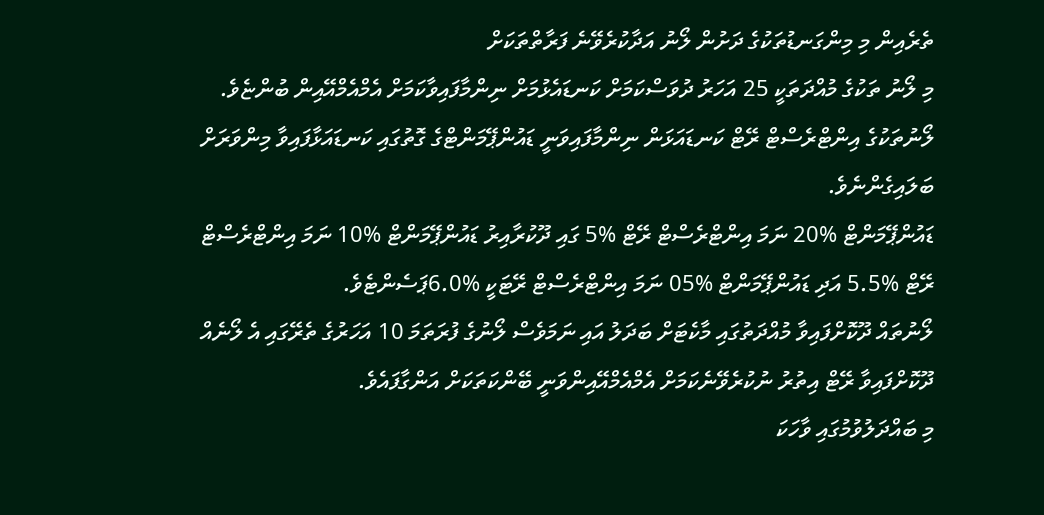ތެރެއިން މި މިންގަނޑުތަކުގެ ދަށުން ލޯނު އަދާކުރެވޭނެ ފަރާތްތަކަށް
މި ލޯނު ތަކުގެ މުއްދަތަކީ 25 އަހަރު ދުވަސްކަމަށް ކަނޑައެޅުމަށް ނިންމާފައިވާކަމަށް އެމްއެމްއޭއިން ބުންޏެވެ.
ލޯނުތަކުގެ އިންޓްރެސްޓް ރޭޓް ކަނޑައަޅަން ނިންމާފައިވަނީ ޑައުންޕޭމަންޓްގެ ގޮތުގައި ކަނޑައަޅާފައިވާ މިންވަރަށް ބަލައިގެންނެވެ.
ޑައުންޕޭމަންޓް %20 ނަމަ އިންޓްރެސްޓް ރޭޓް %5 ގައި ދޫކުރާއިރު ޑައުންޕޭމަންޓް %10 ނަމަ އިންޓްރެސްޓް ރޭޓް %5.5 އަދި ޑައުންޕޭމަންޓް %05 ނަމަ އިންޓްރެސްޓް ރޭޓަކީ %6.0ޕަސެންޓެވެ.
ލޯނުތައް ދޫކޮށްފައިވާ މުއްދަތުގައި މާކެޓަށް ބަދަލު އައި ނަމަވެސް ލޯނުގެ ފުރަތަމަ 10 އަހަރުގެ ތެރޭގައި އެ ލޯނެއް ދޫކޮށްފައިވާ ރޭޓް އިތުރު ނުކުރެވޭނެކަމަށް އެމްއެމްއޭއިންވަނީ ބޭންކަތަކަށް އަންގާފައެވެ.
މި ބައްދަލުވުމުގައި ވާހަކަ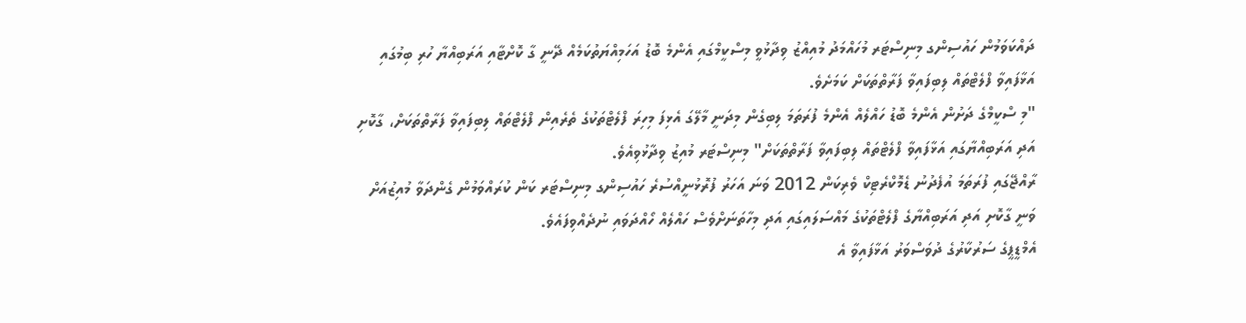ދައްކަވަމުން ހައުސިންގ މިނިސްޓަރ މުހައްމަދު މުއިއްޒު ވިދާޅުވީ މިސްކީމްގައި އެންމެ ބޮޑު އަހަމިއްޔަތުކަމެއް ދޭނީ ގާ ކޮށްޓާއި އަރަބިއްޔާ ހުރި ބިމުގައި އަޅާފައިވާ ފްލެޓްތައް ލިބިފައިވާ ފަރާތްތަކަށް ކަމަށެވެ.
"މި ސްކީމްގެ ދަށުން އެންމެ ބޮޑު ހައްލެއް އެންމެ ފުރަތަމަ ލިބިގެން މިދަނީ މާލޭގަ އެޅިފަ މިހިރަ ފްލެޓްތަކުގެ ތެރެއިން ފްލެޓްތައް ލިބިފައިވާ ފަރާތްތަކަށް، ގާކޮށި އަދި އަރަބިއްޔާގައި އަޅާފައިވާ ފްލެޓްތައް ލިބިފައިވާ ފަރާތްތަކަށް" މިނިސްޓަރ މުއިޒު ވިދާޅުވިއެވެ.
ރާއްޖޭގައި ފުރަތަމަ އުފެދުނު ޑެމޮކްރެޓިކް ވެރިކަން 2012 ވަނަ އަހަރު ފުރޮޅުނީއްސުރެ ހައުސިންގ މިނިސްޓަރ ކަން ކުރައްވަމުން ގެންދަވާ މުއިޒުއަށް ވަނީ ގާކޮށި އަދި އަރަބިއްޔާގެ ފްލެޓްތަކުގެ މައްސަލައިގައި އަދި މިހާތަނަށްވެސް ހައްލެއް ހޯއްދަވައި ނުދެއްވިފައެވެ.
އެމްޑީޕީގެ ސަރުކާރުގެ ދުވަސްވަރު އަޅާފައިވާ އެ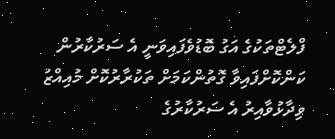ފްލެޓްތަކުގެ އަގު ބޮޑުވެފައިވަނީ އެ ސަރުކާރުން ކަންކޮށްފައިވާ ގޮތުންކަމަށް ތަކުރާރުކޮށް މުއިއްޒު ވިދާޅުވާއިރު އެ ސަރުކާރުގެ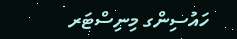ހައުސިންގ މިނިސްޓަރ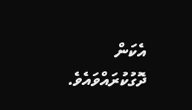އެކަން ދޮގުކުރައްވައެވެ.